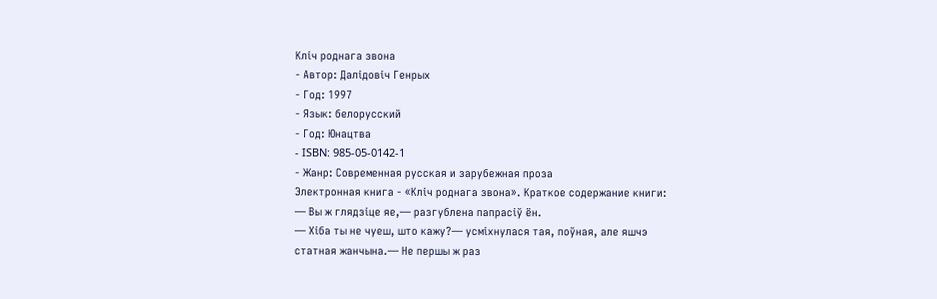Кліч роднага звона
- Автор: Далідовіч Генрых
- Год: 1997
- Язык: белорусский
- Год: Юнацтва
- ISBN: 985-05-0142-1
- Жанр: Современная русская и зарубежная проза
Электронная книга - «Кліч роднага звона». Краткое содержание книги:
— Вы ж глядзіце яе,— разгублена папрасіў ён.
— Хіба ты не чуеш, што кажу?— усміхнулася тая, поўная, але яшчэ статная жанчына.— Не першы ж раз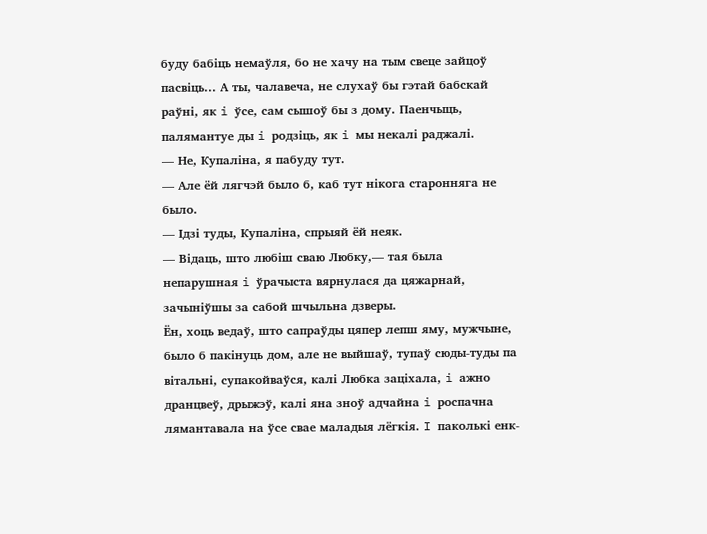буду бабіць немаўля, бо не хачу на тым свеце зайцоў пасвіць... А ты, чалавеча, не слухаў бы гэтай бабскай раўні, як i ўсе, сам сышоў бы з дому. Паенчыць, палямантуе ды i родзіць, як i мы некалі раджалі.
— Не, Купаліна, я пабуду тут.
— Але ёй лягчэй было б, каб тут нікога старонняга не было.
— Ідзі туды, Купаліна, спрыяй ёй неяк.
— Відаць, што любіш сваю Любку,— тая была непарушная i ўрачыста вярнулася да цяжарнай, зачыніўшы за сабой шчыльна дзверы.
Ён, хоць ведаў, што сапраўды цяпер лепш яму, мужчыне, было б пакінуць дом, але не выйшаў, тупаў сюды-туды па вітальні, супакойваўся, калі Любка заціхала, i ажно дранцвеў, дрыжэў, калі яна зноў адчайна i роспачна лямантавала на ўсе свае маладыя лёгкія. I паколькі енк-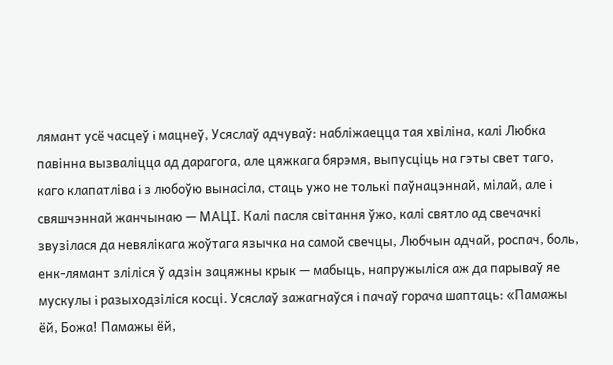лямант усё часцеў i мацнеў, Усяслаў адчуваў: набліжаецца тая хвіліна, калі Любка павінна вызваліцца ад дарагога, але цяжкага бярэмя, выпусціць на гэты свет таго, каго клапатліва i з любоўю вынасіла, стаць ужо не толькі паўнацэннай, мілай, але i свяшчэннай жанчынаю — МАЦІ. Калi пасля світання ўжо, калі святло ад свечачкі звузілася да невялікага жоўтага язычка на самой свечцы, Любчын адчай, роспач, боль, енк-лямант зліліся ў адзін зацяжны крык — мабыць, напружыліся аж да парываў яе мускулы i разыходзіліся косці. Усяслаў зажагнаўся i пачаў горача шаптаць: «Памажы ёй, Божа! Памажы ёй,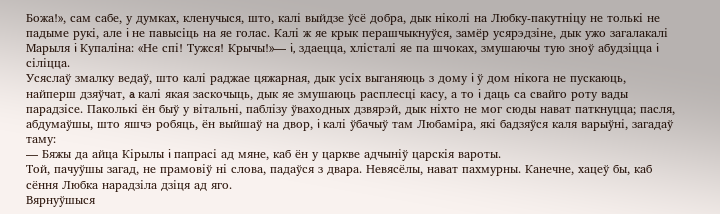Божа!», сам сабе, у думках, кленучыся, што, калі выйдзе ўсё добра, дык ніколі на Любку-пакутніцу не толькі не падыме рукі, але i не павысіць на яе голас. Калі ж яе крык перашчыкнуўся, замёр усярэдзіне, дык ужо загалакалі Марыля i Купаліна: «Не cпi! Тужся! Крычы!»— i, здаецца, хлісталі яе па шчоках, змушаючы тую зноў абудзіцца i сіліцца.
Усяслаў змалку ведаў, што калi раджае цяжарная, дык усіх выганяюць з дому i ў дом нікога не пускаюць, найперш дзяўчат, a калі якая заскочыць, дык яе змушаюць расплесці касу, а то i даць са свайго роту вады парадзісе. Паколькі ён быў у вітальні, паблізу ўваходных дзвярэй, дык ніхто не мог сюды нават паткнуцца; пасля, абдумаўшы, што яшчэ робяць, ён выйшаў на двор, i калі ўбачыў там Любаміра, які бадзяўся каля варыўні, загадаў таму:
— Бяжы да айца Кірылы i папрасі ад мяне, каб ён у царкве адчыніў царскія вароты.
Той, пачуўшы загад, не прамовіў ні слова, падаўся з двара. Невясёлы, нават пахмурны. Канечне, хацеў бы, каб сёння Любка нарадзіла дзіця ад яго.
Вярнуўшыся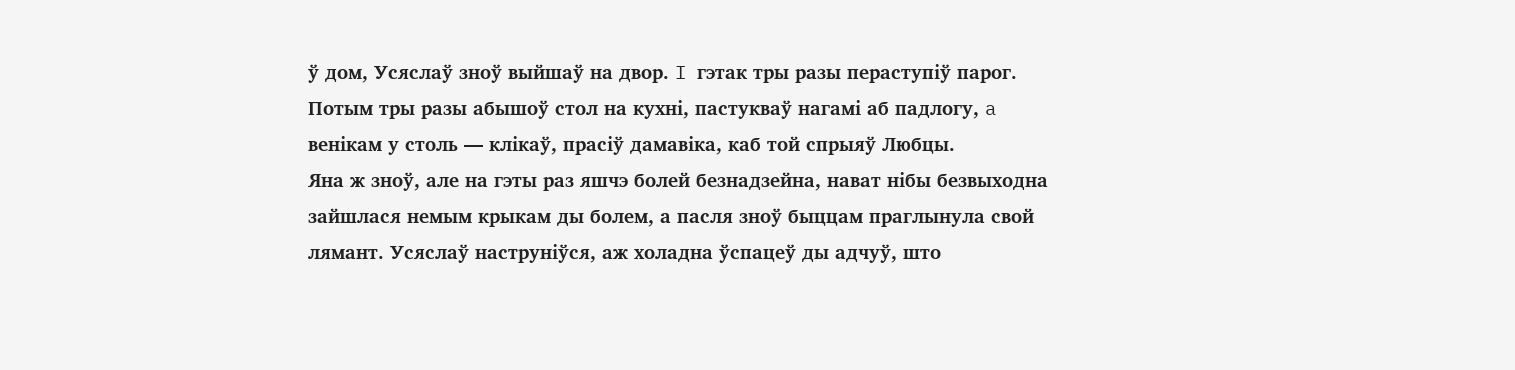ў дом, Усяслаў зноў выйшаў на двор. I гэтак тры разы пераступіў парог. Потым тры разы абышоў стол на кухні, пастукваў нагамі аб падлогу, a венікам у столь — клікаў, прасіў дамавіка, каб той спрыяў Любцы.
Яна ж зноў, але на гэты раз яшчэ болей безнадзейна, нават нібы безвыходна зайшлася немым крыкам ды болем, а пасля зноў быццам праглынула свой лямант. Усяслаў наструніўся, аж холадна ўспацеў ды адчуў, што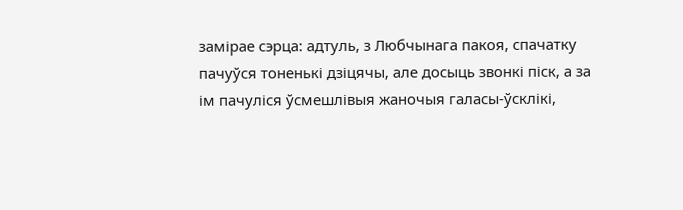замірае сэрца: адтуль, з Любчынага пакоя, спачатку пачуўся тоненькі дзіцячы, але досыць звонкі піск, а за ім пачуліся ўсмешлівыя жаночыя галасы-ўсклікі,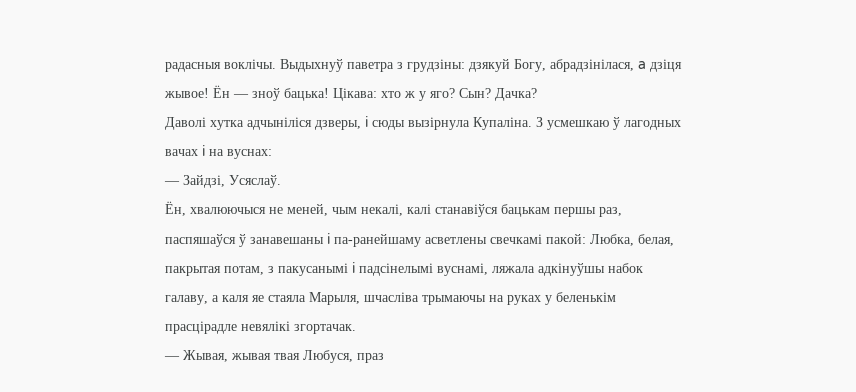радасныя воклічы. Выдыхнуў паветра з грудзіны: дзякуй Богу, абрадзінілася, a дзіця жывое! Ён — зноў бацька! Цікава: хто ж у яго? Сын? Дачка?
Даволі хутка адчыніліся дзверы, i сюды вызірнула Купаліна. З усмешкаю ў лагодных вачах i на вуснах:
— Зайдзі, Усяслаў.
Ён, хвалюючыся не меней, чым некалі, калі станавіўся бацькам першы раз, паспяшаўся ў занавешаны i па-ранейшаму асветлены свечкамі пакой: Любка, белая, пакрытая потам, з пакусанымі i падсінелымі вуснамі, ляжала адкінуўшы набок галаву, а каля яе стаяла Марыля, шчасліва трымаючы на руках у беленькім прасцірадле невялікі згортачак.
— Жывая, жывая твая Любуся, праз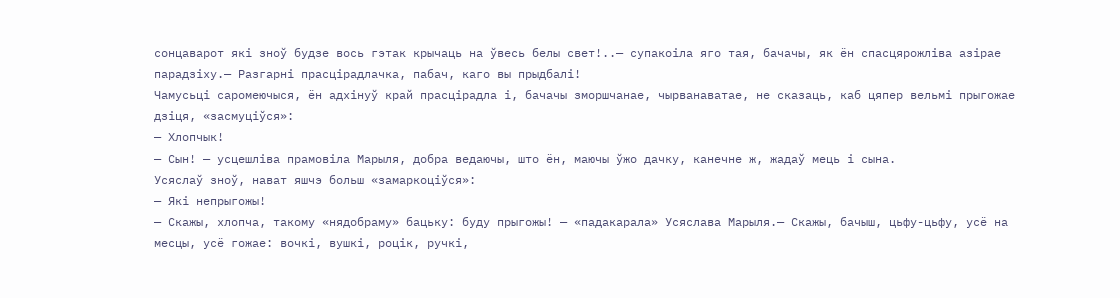сонцаварот які зноў будзе вось гэтак крычаць на ўвесь белы свет!..— супакоіла яго тая, бачачы, як ён спасцярожліва азірае парадзіху.— Разгарні прасцірадлачка, пабач, каго вы прыдбалі!
Чамусьці саромеючыся, ён адхінуў край прасцірадла і, бачачы зморшчанае, чырванаватае, не сказаць, каб цяпер вельмі прыгожае дзіця, «засмуціўся»:
— Хлопчык!
— Сын! — усцешліва прамовіла Марыля, добра ведаючы, што ён, маючы ўжо дачку, канечне ж, жадаў мець i сына.
Усяслаў зноў, нават яшчэ больш «замаркоціўся»:
— Які непрыгожы!
— Скажы, хлопча, такому «нядобраму» бацьку: буду прыгожы! — «падакарала» Усяслава Марыля.— Скажы, бачыш, цьфу-цьфу, усё на месцы, усё гожае: вочкі, вушкі, роцік, ручкі,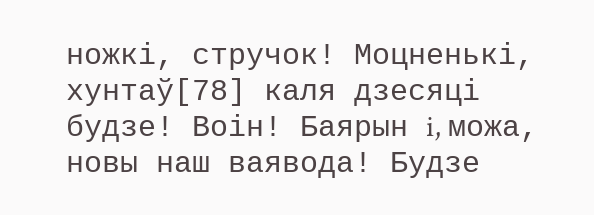ножкі, стручок! Моцненькі, хунтаў[78] каля дзесяці будзе! Воін! Баярын i, можа, новы наш ваявода! Будзе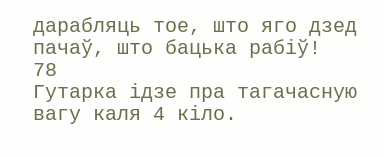дарабляць тое, што яго дзед пачаў, што бацька рабіў!
78
Гутарка ідзе пра тагачасную вагу каля 4 кіло.